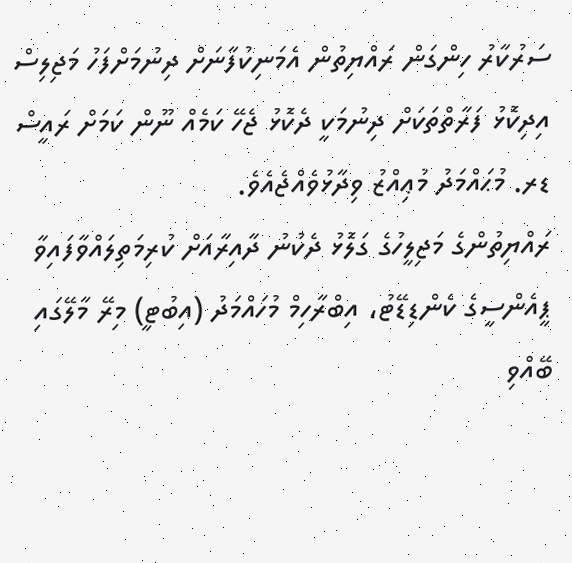ސަރުކާރު ހިންގަން ރައްޔިތުން އެމަނިކުފާނަށް ދިނުމަށްފަހު މަޖިލިސް އިދިކޮޅު ފަރާތްތަކަށް ދިނުމަކީ ދެކޮޅު ޖެހޭ ކަމެއް ނޫން ކަމަށް ރައީސް ޑރ. މުޙައްމަދު މުޢިއްޒު ވިދާޅުވެއްޖެއެވެ.
ރައްޔިތުންގެ މަޖިލީހުގެ ގަލޮޅު ދެކުނު ދާއިރާއަށް ކުރިމަތިލައްވާފައިވާ ޕީއެންސީގެ ކެންޑިޑޭޓު، އިބްރާހިމް މުހައްމަދު (އިބުޓީ) މިރޭ މާލޭގައި ބޭއްވި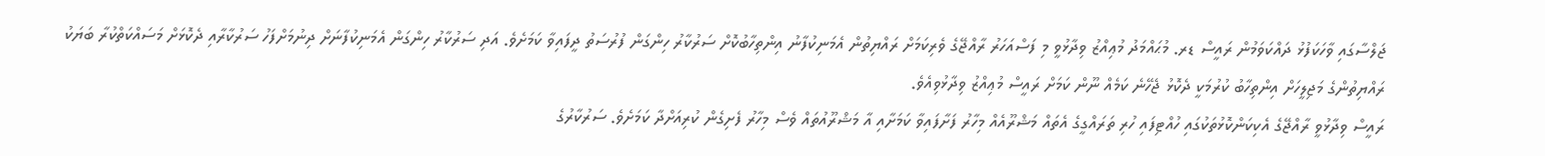ޖަލްސާގައި ވާހަކަފުޅު ދައްކަވަމުން ރައީސް ޑރ. މުޙައްމަދު މުޢިއްޒު ވިދާޅުވީ މި ފަސްއަހަރު ރާއްޖޭގެ ވެރިކަމަށް ރައްޔިތުން އެމަނިކުފާނު އިންތިހާބުކޮށް ސަރުކާރު ހިންގަން ފުރުސަތު ދީފައިވާ ކަމަށެވެ. އަދި ސަރުކާރު ހިންގަން އެމަނިކުފާނަށް ދިނުމަށްފަހު ސަރުކާރާއި ދެކޮޅަށް މަސައްކަތްކުރާ ބަޔަކު ރައްޔިތުންގެ މަޖިލީހަށް އިންތިހާބު ކުރުމަކީ ދެކޮޅު ޖެހޭނެ ކަމެއް ނޫން ކަމަށް ރައީސް މުޢިއްޒު ވިދާޅުވިއެވެ.
ރައީސް ވިދާޅުވީ ރާއްޖޭގެ އެކިކަންކޮޅުތަކުގައި ހުއްޓިފައި ހުރި ތަރައްގީގެ އެތައް މަޝްރޫއެއް މިހާރު ފަށާފައިވާ ކަމަށާއި އާ މަޝްރޫއުތައް ވެސް މިހާރު ފެށިގެން ކުރިއަށްދާ ކަމަށެވެ. ސަރުކާރުގެ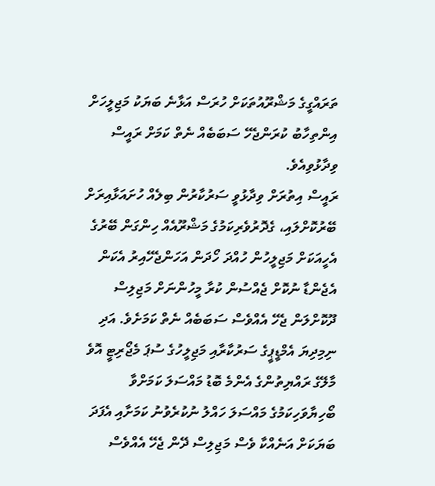ތަރައްގީގެ މަޝްރޫއުތަކަށް ހުރަސް އަޅާނެ ބަޔަކު މަޖިލީހަށް އިންތިހާބު ކުރަންޖެހޭ ސަބަބެއް ނެތް ކަމަށް ރައީސް ވިދާޅުވިއެވެ.
ރައީސް އިތުރަށް ވިދާޅުވީ ސަރުކާރުން ބިލެއް ހުށައަޅާއިރަށް ބޭރުކޮށްލައި، ގެދޮރުވެރިކަމުގެ މަޝްރޫއެއް ހިންގަން ބޭރުގެ އެހީއަކަށް މަޖިލީހުން ހުއްދަ ހޯދަން އަހަންޖެހޭއިރު އެކަން އެޖެންޑާ ނުކޮށް ޖެއްސުން ކުރާ މީހުންނަށް މަޖިލިސް ދޫކޮށްލަން ޖެހޭ އެއްވެސް ސަބަބެއް ނެތް ކަމަށެވެ. އަދި ނިމިދިޔަ އެމްޑީޕީގެ ސަރުކާރާއި މަޖިލީހުގެ ސުޕަ މެޖޯރިޓީ އޮވެ މާލޭގެ ރައްޔިތުންގެ އެންމެ ބޮޑު މައްސަލަ ކަމަށްވާ ބޯހިޔާވަހިކަމުގެ މައްސަލަ ހައްލު ނުކުރެވުނު ކަމަށާއި އެފަދަ ބަޔަކަށް އަނެއްކާ ވެސް މަޖިލިސް ދޭން ޖެހޭ އެއްވެސް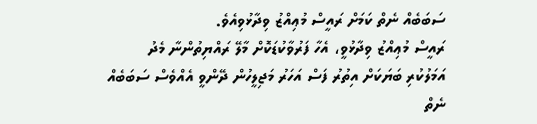ސަބަބެއް ނެތް ކަމަށް ރައީސް މުޢިއްޒު ވިދާޅުވިއެވެ.
ރައީސް މުޢިއްޒު ވިދާޅުވީ، އެހާ ފަރުވާކުޑަކޮށް މާލޭ ރައްޔިތުންނާ މެދު އަމަލުކުރި ބަޔަކަށް އިތުރު ފަސް އަހަރު މަޖިލީހުން ދޭންވީ އެއްވެސް ސަބަބެއް ނެތް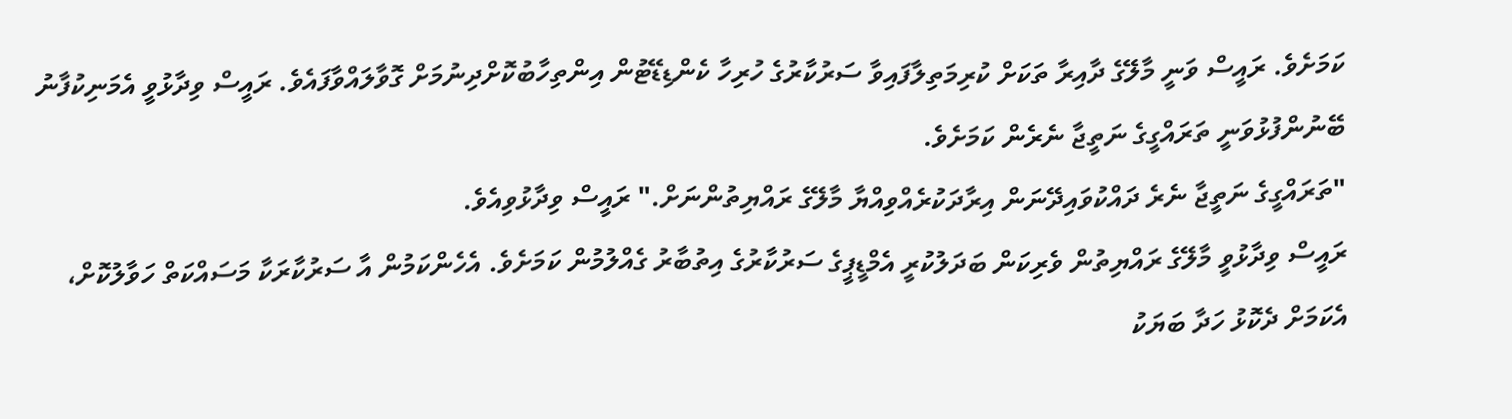ކަމަށެވެ. ރައީސް ވަނީ މާލޭގެ ދާއިރާ ތަކަށް ކުރިމަތިލާފައިވާ ސަރުކާރުގެ ހުރިހާ ކެންޑިޑޭޓުން އިންތިހާބުކޮށްދިނުމަށް ގޮވާލައްވާފައެވެ. ރައީސް ވިދާޅުވީ އެމަނިކުފާނު ބޭނުންފުޅުވަނީ ތަރައްގީގެ ނަތީޖާ ނެރެން ކަމަށެވެ.
"ތަރައްގީގެ ނަތީޖާ ނެރެ ދައްކުވައިދޭނަން އިރާދަކުރެއްވިއްޔާ މާލޭގެ ރައްޔިތުންނަށް." ރައީސް ވިދާޅުވިއެވެ.
ރައީސް ވިދާޅުވީ މާލޭގެ ރައްޔިތުން ވެރިކަން ބަދަލުކުރީ އެމްޑީޕީގެ ސަރުކާރުގެ އިތުބާރު ގެއްލުމުން ކަމަށެވެ. އެހެންކަމުން އާ ސަރުކާރަކާ މަސައްކަތް ހަވާލުކޮށް، އެކަމަށް ދެކޮޅު ހަދާ ބަޔަކު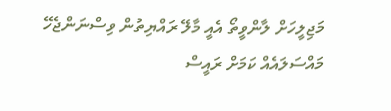މަޖިލީހަށް ލާންވީތޯ އެއީ މާލޭ ރައްޔިތުން ވިސްނަންޖެހޭ މައްސަލައެއް ކަމަށް ރައީސް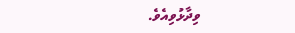ވިދާޅުވިއެވެ.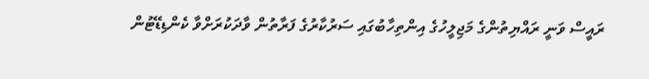ރައީސް ވަނީ ރައްޔިތުންގެ މަޖިލީހުގެ އިންތިހާބުގައި ސަރުކާރުގެ ފަރާތުން ވާދަކުރަށްވާ ކެންޑިޑޭޓުން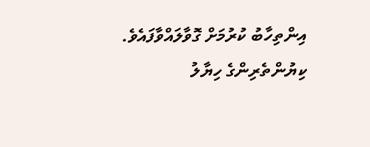އިންތިހާބު ކުރުމަށް ގޮވާލައްވާފައެވެ.
ކިޔުންތެރިންގެ ހިޔާލު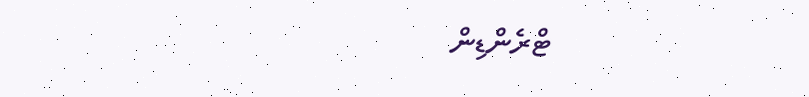ޓްރެންޑިން